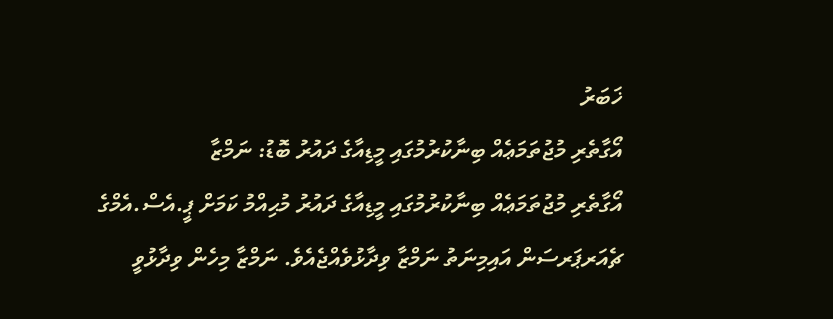ޚަބަރު
އޯގާތެރި މުޖުތަމަޢެއް ބިނާކުރުމުގައި މީޑިއާގެ ދައުރު ބޮޑު: ނަމްޒާ
އޯގާތެރި މުޖުތަމަޢެއް ބިނާކުރުމުގައި މީޑިއާގެ ދައުރު މުޙިއްމު ކަމަށް ޕީ.އެސް.އެމްގެ ޗެއަރޕަރސަން އައިމިނަތު ނަމްޒާ ވިދާޅުވެއްޖެއެވެ. ނަމްޒާ މިހެން ވިދާޅުވީ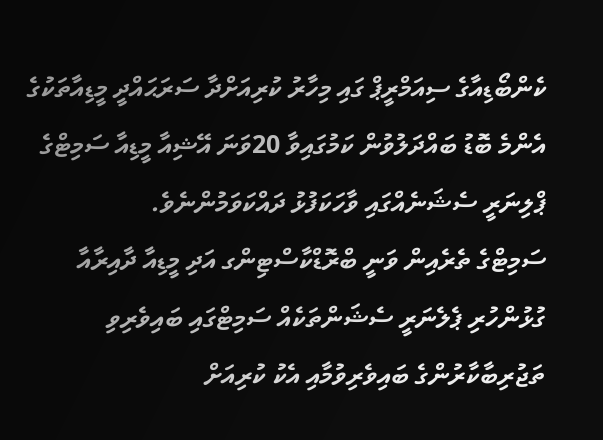ކެންބޯޑިއާގެ ސިއަމްރީޕް ގައި މިހާރު ކުރިއަށްދާ ސަރަޙައްދީ މީޑިއާތަކުގެ އެންމެ ބޮޑު ބައްދަލުވުން ކަމުގައިވާ 20ވަނަ އޭޝިއާ މީޑިއާ ސަމިޓްގެ ޕްލިނަރީ ސެޝަނެއްގައި ވާހަކަފުޅު ދައްކަވަމުންނެވެ.
ސަމިޓްގެ ތެރެއިން ވަނީ ބްރޮޑްކާސްޓިންގ އަދި މީޑިއާ ދާއިރާއާ ގުޅުންހުރި ޕެލެނަރީ ސެޝަންތަކެއް ސަމިޓްގައި ބައިވެރިވި ތަޖުރިބާކާރުންގެ ބައިވެރިވުމާއި އެކު ކުރިއަށް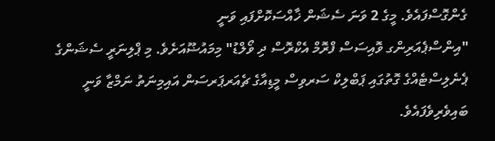ގެންގޮސްފައެވެ. މީގެ 2 ވަނަ ސެޝަން ޚާއްސަކޮށްފައި ވަނީ
"އިންސްޕެއަރިންގ ވޮއިސަސް ފްރޮމް އެކްރޮސް ދި ވޯލްޑު" މިމައުޟޫއަށެވެ. މި ޕްލިނަރީ ސެޝަންގެ ޕެނެލިސްޓެއްގެ ގޮތުގައި ޕަބްލިކް ސަރވިސް މީޑިއާގެ ޗެއަރޕަރސަން އައިމިނަތު ނަމްޒާ ވަނީ ބައިވެރިވެފައެވެ.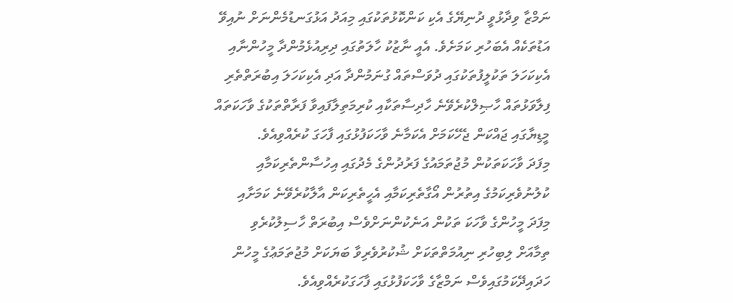ނަމްޒާ ވިދާޅުވީ ދުނިޔޭގެ އެކި ކަންކޮޅުތަކުގައި މިއަދު އަޅުގަނޑުމެންނަށް ނުއިވޭ އަޑުތަކެއް އެބަހުރި ކަމަށެވެ. އެއީ ނާޒުކު ހާލަތުގައި ދިރިއުޅެމުންދާ މީހުންނާއި އެކިކަހަލަ ތަކުލީފުތަކުގައި ދުވަސްތައް ގުނަމުންދާ އަދި އެކިކަހަލަ އިބުރަތްތެރި ފިލާވަޅުތައް ހާޞިލްކުރެވޭނެ ހާދިސާތަކާއި ކުރިމަތިލާފައިވާ ފަރާތްތަކުގެ ވާހަކަތައް މީޑިޔާގައި ޖައްކަން ޖެހޭކަމަށް އެކަމާނެ ވާހަކަފުޅުގައި ފާހަގަ ކުރެއްވިއެވެ.
މިފަދަ ވާހަކަތަކުން މުޖުތަމައުގެ ފަރުދުންގެ މެދުގައި އިހުސާންތެރިކަމާއި ކުލުނުވެރިކަމުގެ އިތުރުން އޯގާތެރިކަމާއި އެހީތެރިކަން އާލާކުރެވޭނެ ކަމަށާއި މިފަދަ މީހުންގެ ވާހަކަ ތަކުން އަނެކުންނަށްވެސް އިބުރަތް ހާސިލުކުރެވި ތިމާއަށް ލިބިހުރި ނިއުމަތްތަކަށް ޝުކުރުވެރިވާ ބަޔަކަށް މުޖުތަމަޢުގެ މީހުން ހަދައިދޭކަމުގައިވެސް ނަމްޒާގެ ވާހަކަފުޅުގައި ފާހަގަކުރެއްވިއެވެ.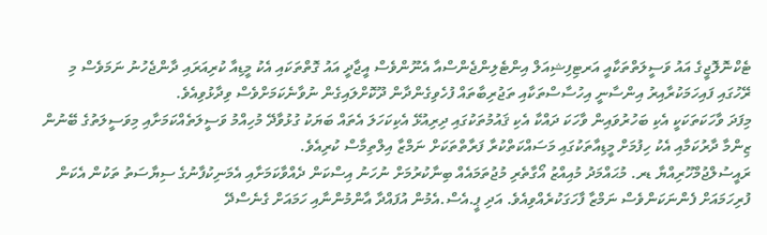ޓެކްނޮލޮޖީގެ އައު ވަސީލަތްތަކާއީ އަރޓިފިޝިއަލް އިންޓެލިންޖެންސްއާ އެނޫންވެސް އީޖާދީ އައު ގޮތްތަކައި އެކު މީޑިއާ ކުރިއަރައި ދާންޖެހުނު ނަމަވެސް މި ރޭހުގައި ފައިހަމަކުރާއިރު އިންސާނީ އިހުސާސްތަކާއި ތަޖުރިބާތައް ފުހެވިގެންދާން ދޫކޮށްލައިގެން ނުވާނެކަމަށްވެސް ވިދާޅުވިއެވެ.
މިފަދަ ވާހަކަތަކަކީ އެކި ބަހުރުވައިން ވާހަކަ ދައްކާ އެކި ޤައުމުތަކުގައި ދިރިއުޅޭ އެކިކަހަލަ އެތައް ބަޔަކު ގުޅުވާދޭ މުހިއްމު ވަސީލަތެއްކަމަށާއި މިވަސީލަތުގެ ބޭނުން ޒިންމާ ދާރުކަމާއި އެކު ހިފުމަށް މީޑިއާތަކުގައި މަސައްކަތްކުރާ ފަރާތްތަކަށް ނަމްޒާ އިލްތިމާސް ކުރިއެވެ.
ރައީސުލްޖުމްހޫރިއްޔާ ޑރ. މުޙައްމަދު މުއިއްޒު އޯގާތެރި މުޖުތަމައެއް ބިނާކުރުމަށް ނުހަނު އިސްކަން ދެއްވާކަމަށާއި އެމަނިކުފާނުގެ ސިޔާސަތު ތަކުން އެކަން ފުރިހަމައަށް ފެންނަކަންވެސް ނަމްޒާ ފާހަގަކުރެއްވިއެވެ. އަދި ޕީ.އެސް.އެމުން އުފައްދާ އާންމުންނާއި ހަމައަށް ގެނެސްދޭ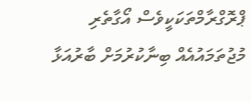ޕްރޮގްރާމްތަކަކީވެސް އޯގާތެރި މުޖުތަމައުއެއް ބިނާކުރުމަށް ބާރުއަޅާ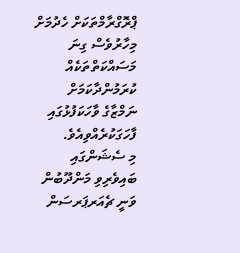ޕްރޮގްރާމްތަކަށް ހެދުމަށް މިހާރުވެސް ގިނަ މަސައްކަތްތަކެއް ކުރަމުންދާކަމަށް ނަމްޒާގެ ވާހަކަފުޅުގައި ފާހަގަކުރެއްވިއެވެ.
މި ސެޝަންގައި ބައިވެރިވި މަންދޫބުން ވަނީ ޗެއަރޕަރސަން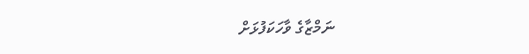ނަމްޒާގެ ވާހަކަފުޅަށް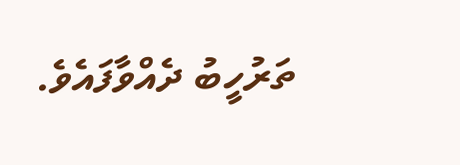ތަރުހީބު ދެއްވާފައެވެ.